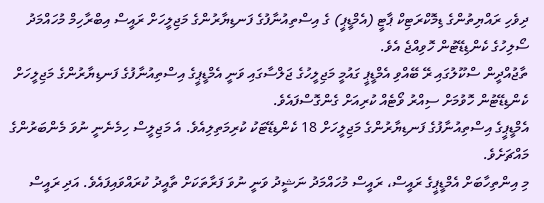ދިވެހި ރައްޔިތުންގެ ޑިމޮކްރަޓިކް ޕާޓީ (އެމްޑީޕީ) ގެ އިސްތިއުނާފުގެ ފަނޑިޔާރުންގެ މަޖިލީހަށް ރައީސް އިބްރާހިމް މުހައްމަދު ސޯލިހުގެ ކެންޑިޑޭޓުން ހޮވިއްޖެ އެވެ.
ތާޖުއްދީން ސްކޫލުގައި ރޭ ބޭއްވި އެމްޑީޕީ ގައުމީ މަޖިލީހުގެ ޖަލްސާގައި ވަނީ އެމްޑީޕީގެ އިސްތިއުނާފުގެ ފަނޑިޔާރުންގެ މަޖިލީހަށް ކެންޑިޑޭޓުން ހޮވުމަށް ސިއްރު ވޯޓެއް ކުރިއަށް ގެންގޮސްފައެވެ.
އެމްޑީޕީގެ އިސްތިއުނާފުގެ ފަނޑިޔާރުންގެ މަޖިލީހަށް 18 ކެންޑިޑޭޓަކު ކުރިމަތިލިއެވެ. އެ މަޖިލީސް ހިމެނެނީ ނުވަ މެންބަރުންގެ މައްޗަށެވެ.
މި އިންތިހާބަށް އެމްޑީޕީގެ ރައީސް، ރައީސް މުހައްމަދު ނަޝީދު ވަނީ ނުވަ ފަރާތަކަށް ތާއީދު ކުރައްވައިފައެވެ. އަދި ރައީސް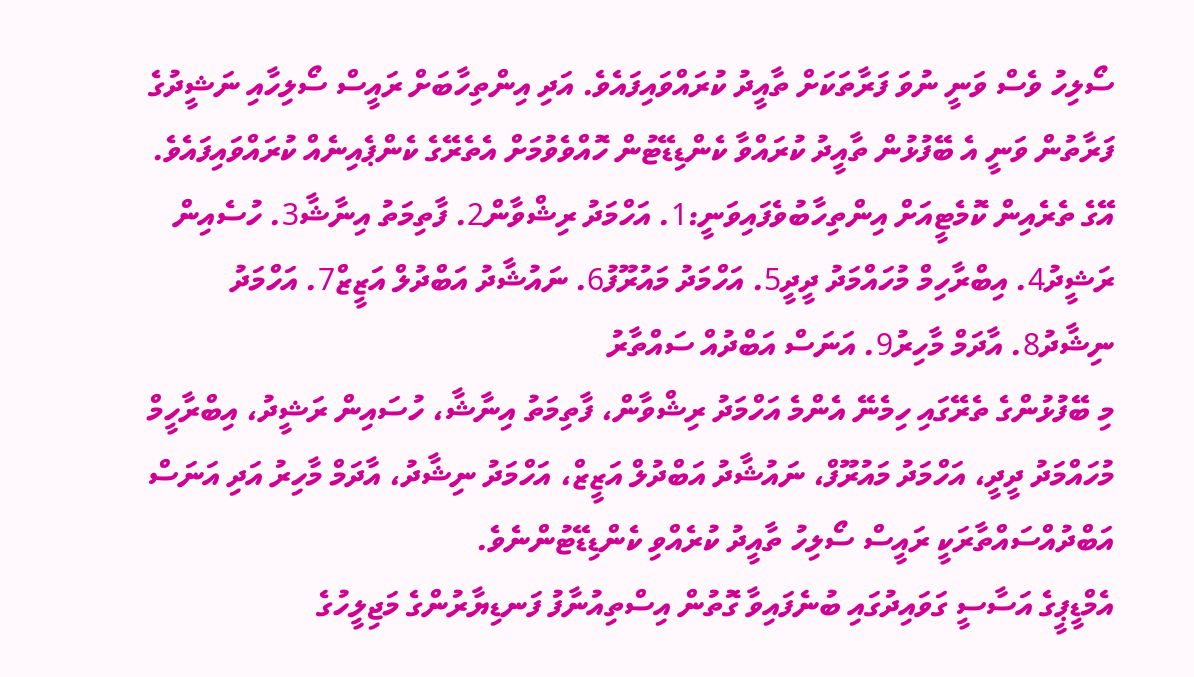ސޯލިހު ވެސް ވަނީ ނުވަ ފަރާތަކަށް ތާއީދު ކުރައްވައިފައެވެ. އަދި އިންތިހާބަށް ރައީސް ސޯލިހާއި ނަޝީދުގެ ފަރާތުން ވަނީ އެ ބޭފުޅުން ތާއީދު ކުރައްވާ ކެންޑިޑޭޓުން ހޮއްވެވުމަށް އެތެރޭގެ ކެންޕެއިނެއް ކުރައްވައިފައެވެ.
އޭގެ ތެރެއިން ކޮމެޓީއަށް އިންތިހާބުވެފައިވަނީ:1. އަހްމަދު ރިޝްވާން2. ފާތިމަތު އިނާޝާ3. ހުސެއިން ރަޝީދު4. އިބްރާހިމް މުހައްމަދު ދީދީ5. އަހްމަދު މައުރޫފު6. ނައުޝާދު އަބްދުލް އަޒީޒް7. އަހްމަދު ނިޝާދު8. އާދަމް މާހިރު9. އަނަސް އަބްދުއް ސައްތާރު
މި ބޭފުޅުންގެ ތެރޭގައި ހިމެނޭ އެންމެ އަހްމަދު ރިޝްވާން، ފާތިމަތު އިނާޝާ، ހުސައިން ރަޝީދު، އިބްރާހީމް މުހައްމަދު ދީދީ، އަހްމަދު މައުރޫފް، ނައުޝާދު އަބްދުލް އަޒީޒް، އަހްމަދު ނިޝާދު، އާދަމް މާހިރު އަދި އަނަސް އަބްދުއްސައްތާރަކީ ރައީސް ސޯލިހު ތާއީދު ކުރެއްވި ކެންޑިޑޭޓުންނެވެ.
އެމްޑީޕީގެ އަސާސީ ގަވައިދުގައި ބުނެފައިވާ ގޮތުން އިސްތިއުނާފު ފަނޑިޔާރުންގެ މަޖިލީހުގެ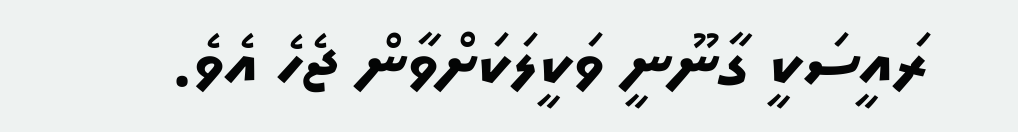ރައީސަކީ ގާނޫނީ ވަކީލަކަށްވާން ޖެހެ އެވެ.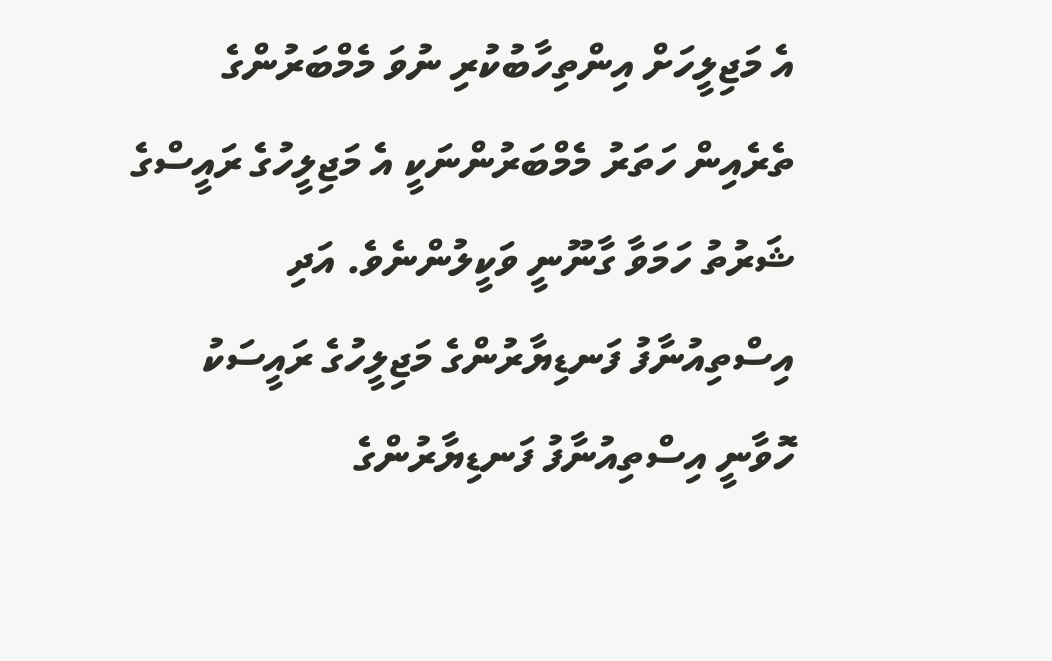އެ މަޖިލީހަށް އިންތިހާބުކުރި ނުވަ މެމްބަރުންގެ ތެރެއިން ހަތަރު މެމްބަރުންނަކީ އެ މަޖިލީހުގެ ރައީސްގެ ޝަރުތު ހަމަވާ ގާނޫނީ ވަކީލުންނެވެ. އަދި އިސްތިއުނާފު ފަނޑިޔާރުންގެ މަޖިލީހުގެ ރައީސަކު ހޮވާނީ އިސްތިއުނާފު ފަނޑިޔާރުންގެ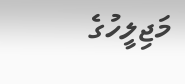މަޖިލީހުގެ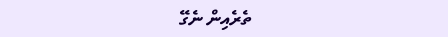ތެރެއިން ނެގޭ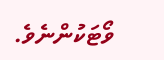ވޯޓަކުންނެވެ.